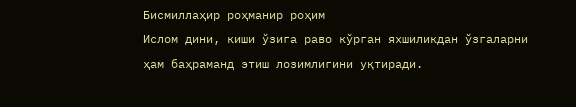Бисмиллаҳир роҳманир роҳим
Ислом дини, киши ўзига раво кўрган яхшиликдан ўзгаларни ҳам баҳраманд этиш лозимлигини уқтиради.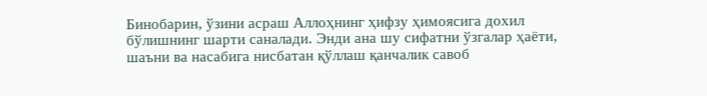Бинобарин, ўзини асраш Аллоҳнинг ҳифзу ҳимоясига дохил бўлишнинг шарти саналади. Энди ана шу сифатни ўзгалар ҳаёти, шаъни ва насабига нисбатан қўллаш қанчалик савоб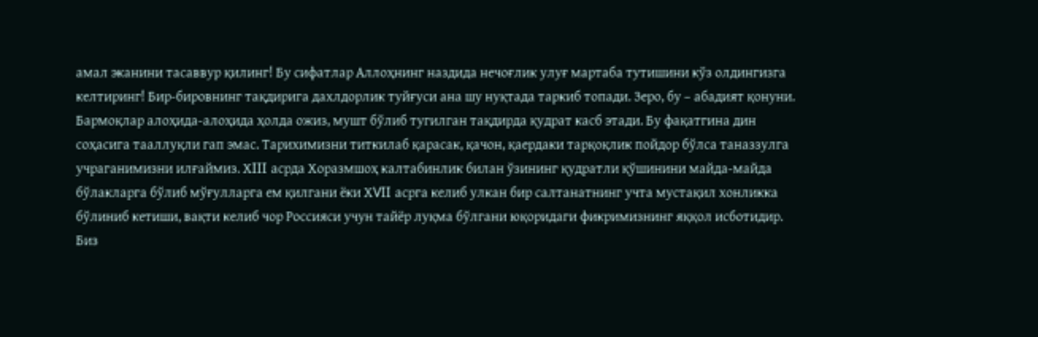амал эканини тасаввур қилинг! Бу сифатлар Аллоҳнинг наздида нечоғлик улуғ мартаба тутишини кўз олдингизга келтиринг! Бир-бировнинг тақдирига дахлдорлик туйғуси ана шу нуқтада таркиб топади. Зеро, бу – абадият қонуни. Бармоқлар алоҳида-алоҳида ҳолда ожиз, мушт бўлиб тугилган тақдирда қудрат касб этади. Бу фақатгина дин соҳасига тааллуқли гап эмас. Тарихимизни титкилаб қарасак, қачон, қаердаки тарқоқлик пойдор бўлса таназзулга учраганимизни илғаймиз. ХIII асрда Хоразмшоҳ калтабинлик билан ўзининг қудратли қўшинини майда-майда бўлакларга бўлиб мўғулларга ем қилгани ёки ХVII асрга келиб улкан бир салтанатнинг учта мустақил хонликка бўлиниб кетиши, вақти келиб чор Россияси учун тайёр луқма бўлгани юқоридаги фикримизнинг яққол исботидир.
Биз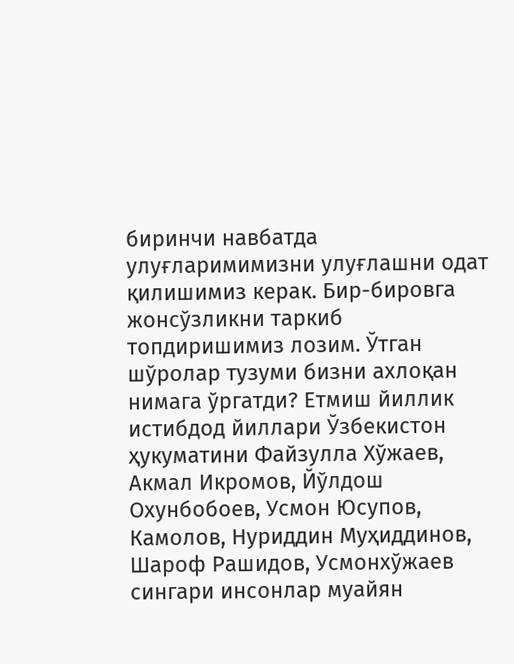биринчи навбатда улуғларимимизни улуғлашни одат қилишимиз керак. Бир-бировга жонсўзликни таркиб топдиришимиз лозим. Ўтган шўролар тузуми бизни ахлоқан нимага ўргатди? Етмиш йиллик истибдод йиллари Ўзбекистон ҳукуматини Файзулла Хўжаев, Акмал Икромов, Йўлдош Охунбобоев, Усмон Юсупов, Камолов, Нуриддин Муҳиддинов, Шароф Рашидов, Усмонхўжаев сингари инсонлар муайян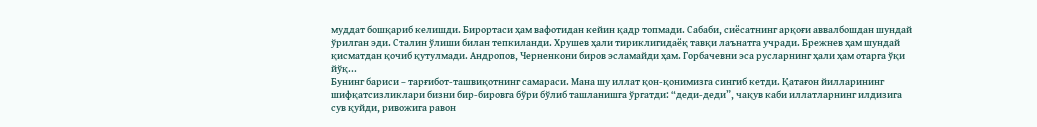муддат бошқариб келишди. Бирортаси ҳам вафотидан кейин қадр топмади. Сабаби, сиёсатнинг арқоғи аввалбошдан шундай ўрилган эди. Сталин ўлиши билан тепкиланди. Хрушев ҳали тириклигидаёқ тавқи лаънатга учради. Брежнев ҳам шундай қисматдан қочиб қутулмади. Андропов, Черненкони биров эсламайди ҳам. Горбачевни эса русларнинг ҳали ҳам отарга ўқи йўқ...
Бунинг бариси – тарғибот-ташвиқотнинг самараси. Мана шу иллат қон-қонимизга сингиб кетди. Қатағон йилларининг шифқатсизликлари бизни бир-бировга бўри бўлиб ташланишга ўргатди: “деди-деди”, чақув каби иллатларнинг илдизига сув қуйди, ривожига равон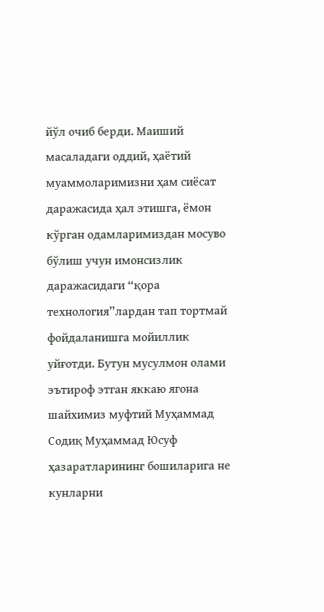йўл очиб берди. Маиший масаладаги оддий, ҳаётий муаммоларимизни ҳам сиёсат даражасида ҳал этишга, ёмон кўрган одамларимиздан мосуво бўлиш учун имонсизлик даражасидаги “қора технология”лардан тап тортмай фойдаланишга мойиллик уйғотди. Бутун мусулмон олами эътироф этган яккаю ягона шайхимиз муфтий Муҳаммад Содиқ Муҳаммад Юсуф ҳазаратларининг бошиларига не кунларни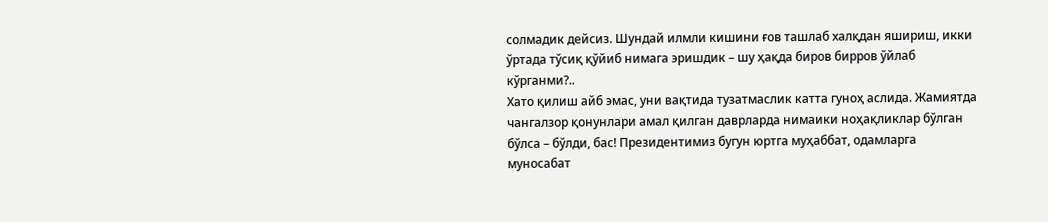солмадик дейсиз. Шундай илмли кишини ғов ташлаб халқдан яшириш, икки ўртада тўсиқ қўйиб нимага эришдик – шу ҳақда биров бирров ўйлаб кўрганми?..
Хато қилиш айб эмас, уни вақтида тузатмаслик катта гуноҳ аслида. Жамиятда чангалзор қонунлари амал қилган даврларда нимаики ноҳақликлар бўлган бўлса – бўлди, бас! Президентимиз бугун юртга муҳаббат, одамларга муносабат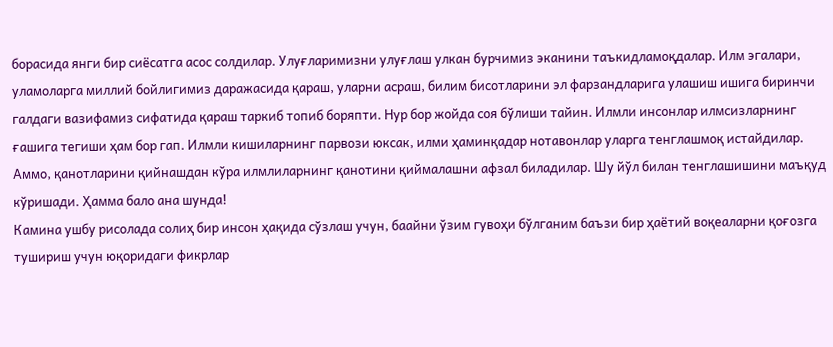борасида янги бир сиёсатга асос солдилар. Улуғларимизни улуғлаш улкан бурчимиз эканини таъкидламоқдалар. Илм эгалари, уламоларга миллий бойлигимиз даражасида қараш, уларни асраш, билим бисотларини эл фарзандларига улашиш ишига биринчи галдаги вазифамиз сифатида қараш таркиб топиб боряпти. Нур бор жойда соя бўлиши тайин. Илмли инсонлар илмсизларнинг ғашига тегиши ҳам бор гап. Илмли кишиларнинг парвози юксак, илми ҳаминқадар нотавонлар уларга тенглашмоқ истайдилар. Аммо, қанотларини қийнашдан кўра илмлиларнинг қанотини қиймалашни афзал биладилар. Шу йўл билан тенглашишини маъқуд кўришади. Ҳамма бало ана шунда!
Камина ушбу рисолада солиҳ бир инсон ҳақида сўзлаш учун, баайни ўзим гувоҳи бўлганим баъзи бир ҳаётий воқеаларни қоғозга тушириш учун юқоридаги фикрлар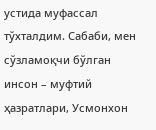устида муфассал тўхталдим. Сабаби, мен сўзламоқчи бўлган инсон – муфтий ҳазратлари, Усмонхон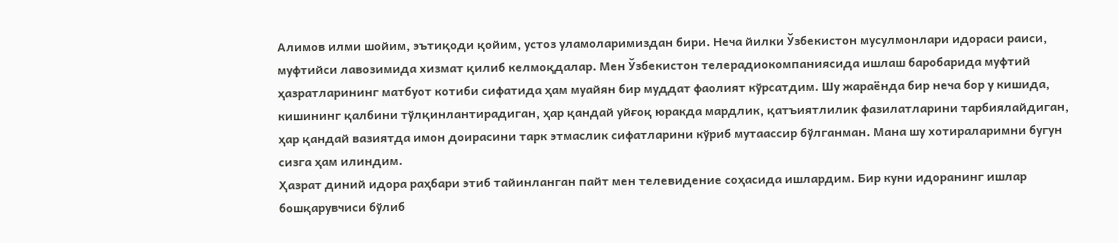Алимов илми шойим, эътиқоди қойим, устоз уламоларимиздан бири. Неча йилки Ўзбекистон мусулмонлари идораси раиси, муфтийси лавозимида хизмат қилиб келмоқдалар. Мен Ўзбекистон телерадиокомпаниясида ишлаш баробарида муфтий ҳазратларининг матбуот котиби сифатида ҳам муайян бир муддат фаолият кўрсатдим. Шу жараёнда бир неча бор у кишида, кишининг қалбини тўлқинлантирадиган, ҳар қандай уйғоқ юракда мардлик, қатъиятлилик фазилатларини тарбиялайдиган, ҳар қандай вазиятда имон доирасини тарк этмаслик сифатларини кўриб мутаассир бўлганман. Мана шу хотираларимни бугун сизга ҳам илиндим.
Ҳазрат диний идора раҳбари этиб тайинланган пайт мен телевидение соҳасида ишлардим. Бир куни идоранинг ишлар бошқарувчиси бўлиб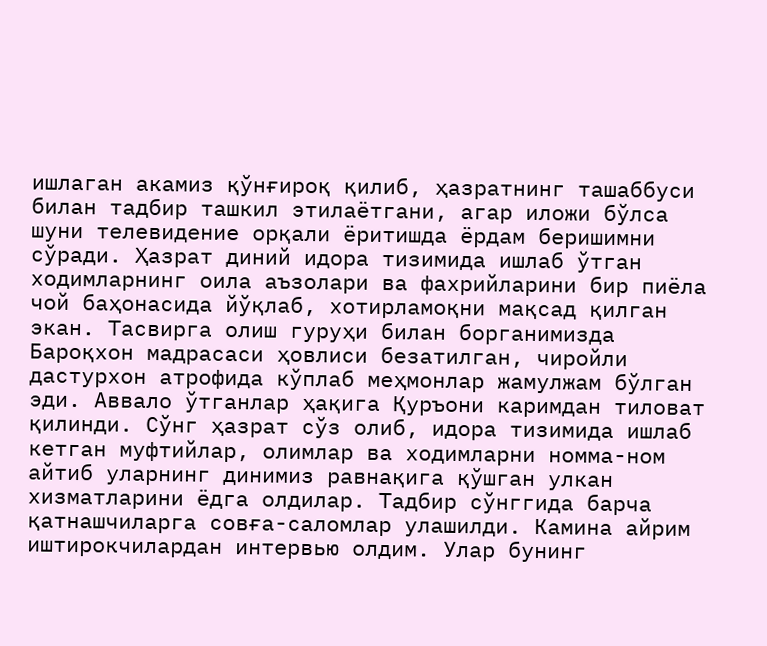ишлаган акамиз қўнғироқ қилиб, ҳазратнинг ташаббуси билан тадбир ташкил этилаётгани, агар иложи бўлса шуни телевидение орқали ёритишда ёрдам беришимни сўради. Ҳазрат диний идора тизимида ишлаб ўтган ходимларнинг оила аъзолари ва фахрийларини бир пиёла чой баҳонасида йўқлаб, хотирламоқни мақсад қилган экан. Тасвирга олиш гуруҳи билан борганимизда Бароқхон мадрасаси ҳовлиси безатилган, чиройли дастурхон атрофида кўплаб меҳмонлар жамулжам бўлган эди. Аввало ўтганлар ҳақига Қуръони каримдан тиловат қилинди. Сўнг ҳазрат сўз олиб, идора тизимида ишлаб кетган муфтийлар, олимлар ва ходимларни номма-ном айтиб уларнинг динимиз равнақига қўшган улкан хизматларини ёдга олдилар. Тадбир сўнггида барча қатнашчиларга совға-саломлар улашилди. Камина айрим иштирокчилардан интервью олдим. Улар бунинг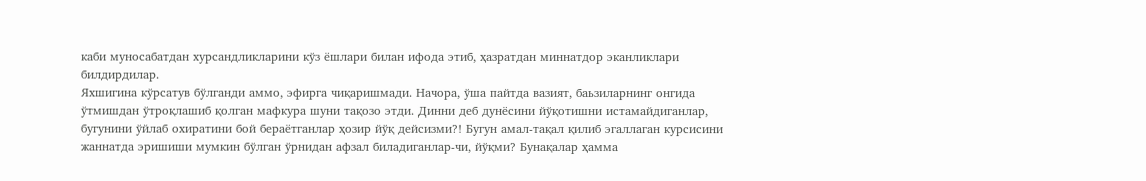каби муносабатдан хурсандликларини кўз ёшлари билан ифода этиб, ҳазратдан миннатдор эканликлари билдирдилар.
Яхшигина кўрсатув бўлганди аммо, эфирга чиқаришмади. Начора, ўша пайтда вазият, баьзиларнинг онгида ўтмишдан ўтроқлашиб қолган мафкура шуни тақозо этди. Динни деб дунёсини йўқотишни истамайдиганлар, бугунини ўйлаб охиратини бой бераётганлар ҳозир йўқ дейсизми?! Бугун амал-тақал қилиб эгаллаган курсисини жаннатда эришиши мумкин бўлган ўрнидан афзал биладиганлар-чи, йўқми? Бунақалар ҳамма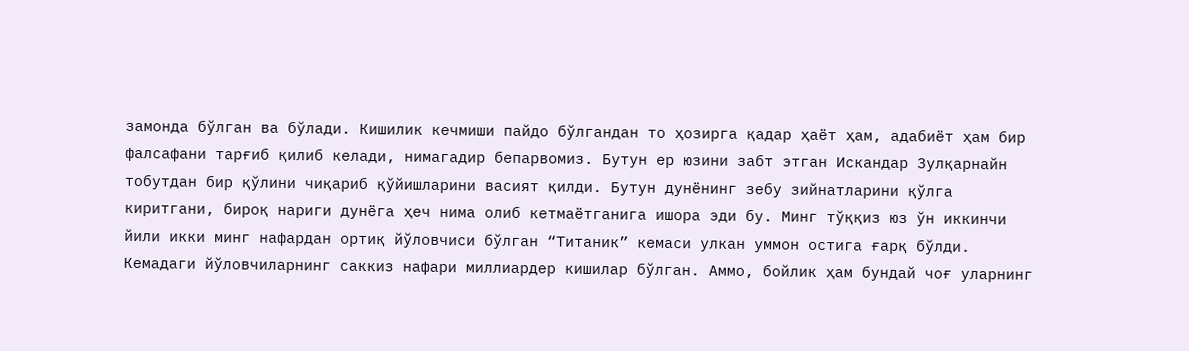замонда бўлган ва бўлади. Кишилик кечмиши пайдо бўлгандан то ҳозирга қадар ҳаёт ҳам, адабиёт ҳам бир фалсафани тарғиб қилиб келади, нимагадир бепарвомиз. Бутун ер юзини забт этган Искандар Зулқарнайн тобутдан бир қўлини чиқариб қўйишларини васият қилди. Бутун дунёнинг зебу зийнатларини қўлга киритгани, бироқ нариги дунёга ҳеч нима олиб кетмаётганига ишора эди бу. Минг тўққиз юз ўн иккинчи йили икки минг нафардан ортиқ йўловчиси бўлган “Титаник” кемаси улкан уммон остига ғарқ бўлди. Кемадаги йўловчиларнинг саккиз нафари миллиардер кишилар бўлган. Аммо, бойлик ҳам бундай чоғ уларнинг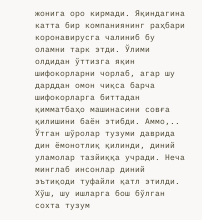жонига оро кирмади. Яқиндагина катта бир компаниянинг раҳбари коронавирусга чалиниб бу оламни тарк этди. Ўлими олдидан ўттизга яқин шифокорларни чорлаб, агар шу дарддан омон чиқса барча шифокорларга биттадан қимматбаҳо машинасини совға қилишини баён этибди. Аммо,..
Ўтган шўролар тузуми даврида дин ёмонотлиқ қилинди, диний уламолар тазйиққа учради. Неча минглаб инсонлар диний эътиқоди туфайли қатл этилди. Хўш, шу ишларга бош бўлган сохта тузум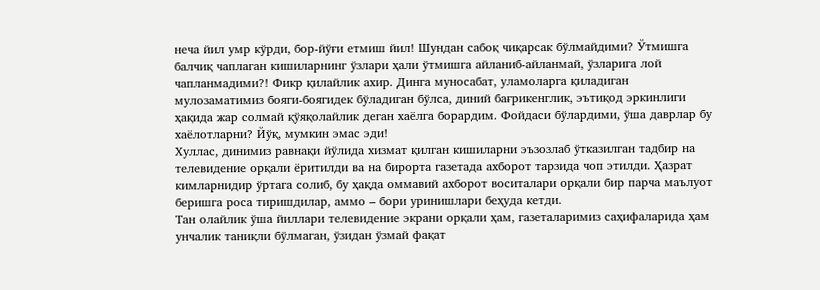неча йил умр кўрди, бор-йўғи етмиш йил! Шундан сабоқ чиқарсак бўлмайдими? Ўтмишга балчиқ чаплаган кишиларнинг ўзлари ҳали ўтмишга айланиб-айланмай, ўзларига лой чапланмадими?! Фикр қилайлик ахир. Динга муносабат, уламоларга қиладиган мулозаматимиз бояги-боягидек бўладиган бўлса, диний бағрикенглик, эътиқод эркинлиги ҳақида жар солмай қўяқолайлик деган хаёлга борардим. Фойдаси бўлардими, ўша даврлар бу хаёлотларни? Йўқ, мумкин эмас эди!
Хуллас, динимиз равнақи йўлида хизмат қилган кишиларни эъзозлаб ўтказилган тадбир на телевидение орқали ёритилди ва на бирорта газетада ахборот тарзида чоп этилди. Ҳазрат кимларнидир ўртага солиб, бу ҳақда оммавий ахборот воситалари орқали бир парча маълуот беришга роса тиришдилар, аммо – бори уринишлари беҳуда кетди.
Тан олайлик ўша йиллари телевидение экрани орқали ҳам, газеталаримиз саҳифаларида ҳам унчалик таниқли бўлмаган, ўзидан ўзмай фақат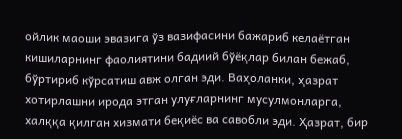ойлик маоши эвазига ўз вазифасини бажариб келаётган кишиларнинг фаолиятини бадиий бўёқлар билан бежаб, бўртириб кўрсатиш авж олган эди. Ваҳоланки, ҳазрат хотирлашни ирода этган улуғларнинг мусулмонларга, халққа қилган хизмати беқиёс ва савобли эди. Ҳазрат, бир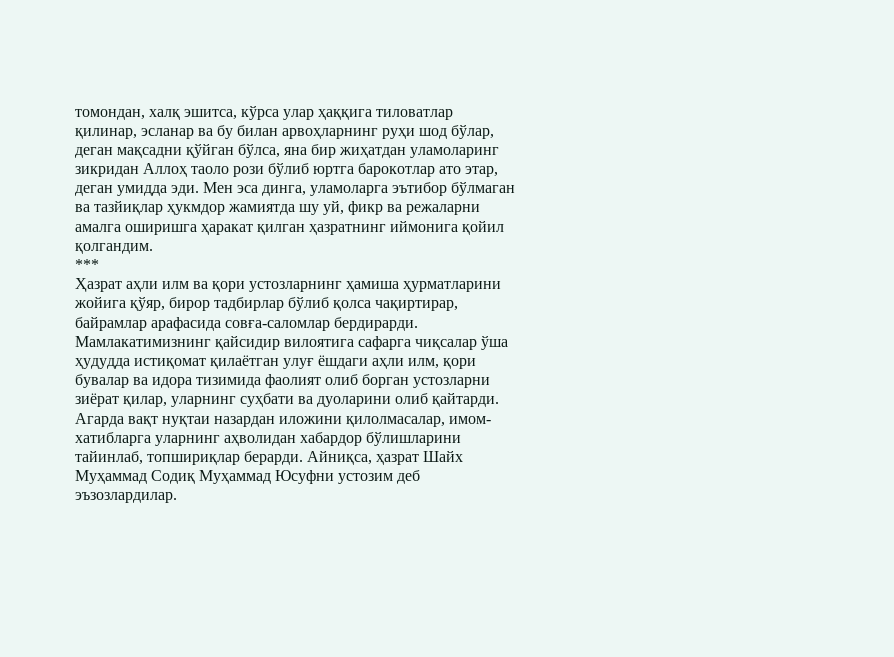томондан, халқ эшитса, кўрса улар ҳаққига тиловатлар қилинар, эсланар ва бу билан арвоҳларнинг руҳи шод бўлар, деган мақсадни қўйган бўлса, яна бир жиҳатдан уламоларинг зикридан Аллоҳ таоло рози бўлиб юртга барокотлар ато этар, деган умидда эди. Мен эса динга, уламоларга эътибор бўлмаган ва тазйиқлар ҳукмдор жамиятда шу уй, фикр ва режаларни амалга оширишга ҳаракат қилган ҳазратнинг иймонига қойил қолгандим.
***
Ҳазрат аҳли илм ва қори устозларнинг ҳамиша ҳурматларини жойига қўяр, бирор тадбирлар бўлиб қолса чақиртирар, байрамлар арафасида совға-саломлар бердирарди. Мамлакатимизнинг қайсидир вилоятига сафарга чиқсалар ўша ҳудудда истиқомат қилаётган улуғ ёшдаги аҳли илм, қори бувалар ва идора тизимида фаолият олиб борган устозларни зиёрат қилар, уларнинг суҳбати ва дуоларини олиб қайтарди. Агарда вақт нуқтаи назардан иложини қилолмасалар, имом-хатибларга уларнинг аҳволидан хабардор бўлишларини тайинлаб, топшириқлар берарди. Айниқса, ҳазрат Шайх Муҳаммад Содиқ Муҳаммад Юсуфни устозим деб эъзозлардилар.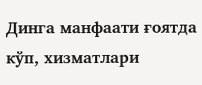Динга манфаати ғоятда кўп, хизматлари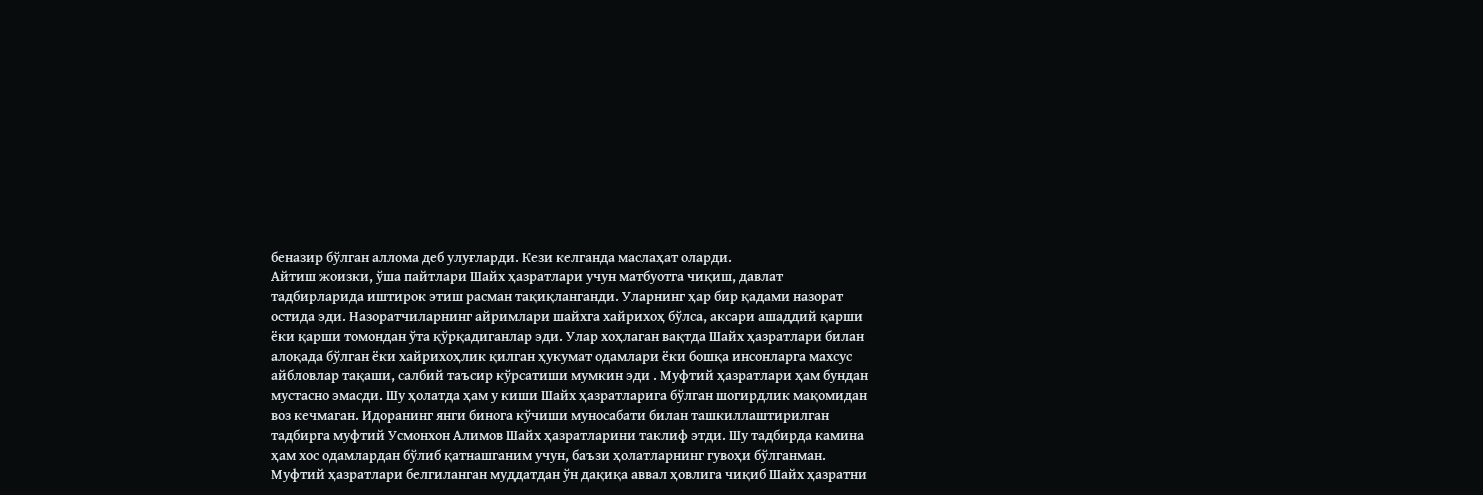беназир бўлган аллома деб улуғларди. Кези келганда маслаҳат оларди.
Айтиш жоизки, ўша пайтлари Шайх ҳазратлари учун матбуотга чиқиш, давлат тадбирларида иштирок этиш расман тақиқланганди. Уларнинг ҳар бир қадами назорат остида эди. Назоратчиларнинг айримлари шайхга хайрихоҳ бўлса, аксари ашаддий қарши ёки қарши томондан ўта қўрқадиганлар эди. Улар хоҳлаган вақтда Шайх ҳазратлари билан алоқада бўлган ёки хайрихоҳлик қилган ҳукумат одамлари ёки бошқа инсонларга махсус айбловлар тақаши, салбий таъсир кўрсатиши мумкин эди . Муфтий ҳазратлари ҳам бундан мустасно эмасди. Шу ҳолатда ҳам у киши Шайх ҳазратларига бўлган шогирдлик мақомидан воз кечмаган. Идоранинг янги бинога кўчиши муносабати билан ташкиллаштирилган тадбирга муфтий Усмонхон Алимов Шайх ҳазратларини таклиф этди. Шу тадбирда камина ҳам хос одамлардан бўлиб қатнашганим учун, баъзи ҳолатларнинг гувоҳи бўлганман.
Муфтий ҳазратлари белгиланган муддатдан ўн дақиқа аввал ҳовлига чиқиб Шайх ҳазратни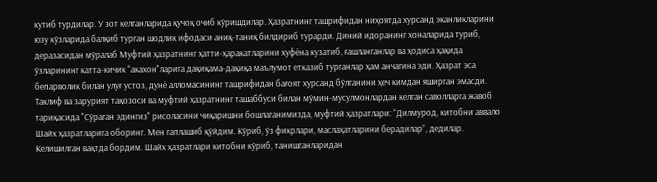кутиб турдилар. У зот келганларида қучоқ очиб кўришдилар. Ҳазратнинг ташрифидан ниҳоятда хурсанд эканликларини юзу кўзларида балқиб турган шодлик ифодаси аниқ-таниқ билдириб турарди. Диний идоранинг хоналарида туриб, деразасидан мўралаб Муфтий ҳазратнинг ҳатти-ҳаракатларини хуфёна кузатиб, ғашланганлар ва ҳодиса ҳақида ўзларининг катта-кичик “акахон"ларига дақиқама-дақиқа маълумот етказиб турганлар ҳам анчагина эди. Ҳазрат эса бепарволик билан улуғ устоз, дунё алломасининг ташрифидан бағоят хурсанд бўлганини ҳеч кимдан яширган эмасди.
Таклиф ва зарурият тақозоси ва муфтий ҳазратнинг ташаббуси билан мўмин-мусулмонлардан келган саволларга жавоб тариқасида "Сўраган эдингиз" рисоласини чиқаришни бошлаганимизда, муфтий ҳазратлари: “Дилмурод, китобни аввало Шайх ҳазратларига оборинг. Мен гаплашиб қўйдим. Кўриб, ўз фикрлари, маслаҳатларини берадилар”, дедилар. Келишилган вақтда бордим. Шайх ҳазратлари китобни кўриб, танишганларидан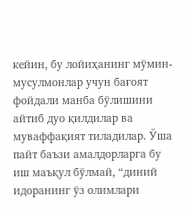кейин, бу лойиҳанинг мўмин-мусулмонлар учун бағоят фойдали манба бўлишини айтиб дуо қилдилар ва муваффақият тиладилар. Ўша пайт баъзи амалдорларга бу иш маъқул бўлмай, “диний идоранинг ўз олимлари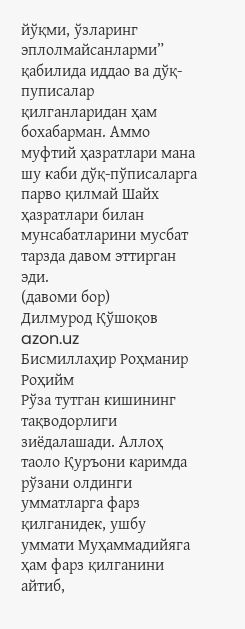йўқми, ўзларинг эплолмайсанларми” қабилида иддао ва дўқ-пуписалар қилганларидан ҳам бохабарман. Аммо муфтий ҳазратлари мана шу каби дўқ-пўписаларга парво қилмай Шайх ҳазратлари билан мунсабатларини мусбат тарзда давом эттирган эди.
(давоми бор)
Дилмурод Қўшоқов
azon.uz
Бисмиллаҳир Роҳманир Роҳийм
Рўза тутган кишининг тақводорлиги зиёдалашади. Аллоҳ таоло Қуръони каримда рўзани олдинги умматларга фарз қилганидек, ушбу уммати Муҳаммадийяга ҳам фарз қилганини айтиб,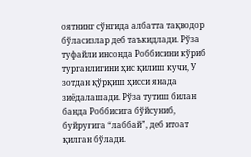оятнинг сўнгида албатта тақводор бўласизлар деб таъкидлади. Рўза туфайли инсонда Роббисини кўриб турганлигини ҳис қилиш кучи, У зотдан қўрқиш ҳисси янада зиёдалашади. Рўза тутиш билан банда Роббисига бўйсуниб, буйруғига “лаббай”, деб итоат қилган бўлади.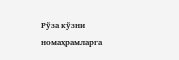Рўза кўзни номаҳрамларга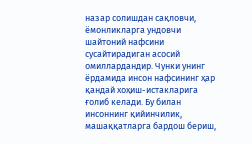назар солишдан сақловчи, ёмонликларга ундовчи шайтоний нафсини сусайтирадиган асосий омиллардандир. Чунки унинг ёрдамида инсон нафсининг ҳар қандай хоҳиш-истакларига ғолиб келади. Бу билан инсоннинг қийинчилик, машаққатларга бардош бериш,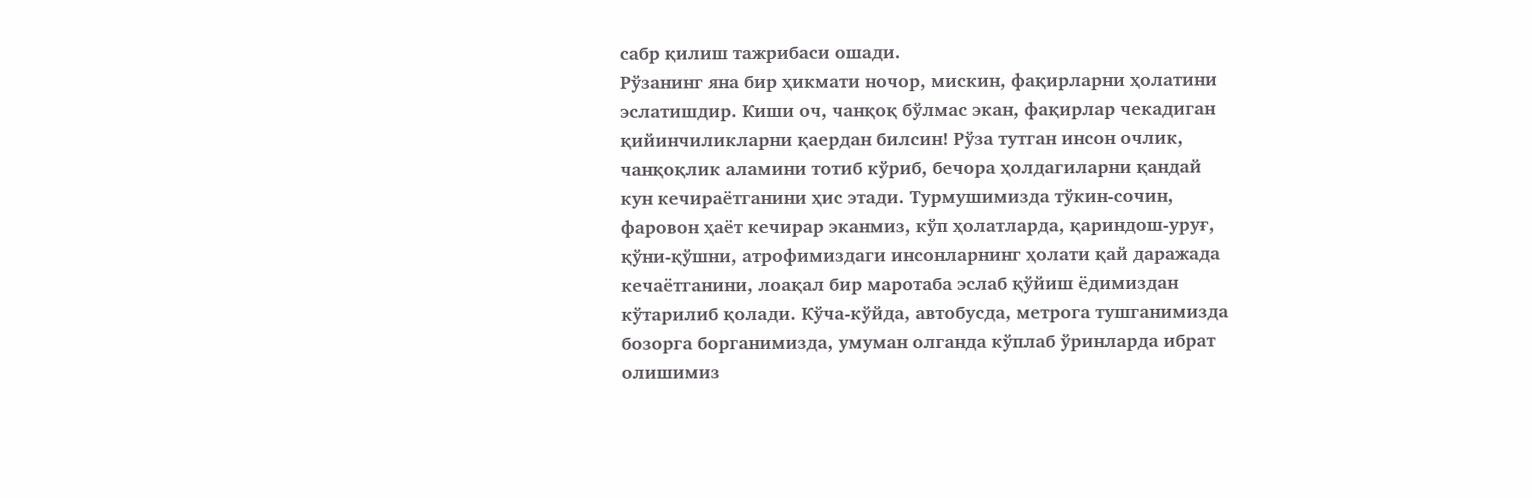сабр қилиш тажрибаси ошади.
Рўзанинг яна бир ҳикмати ночор, мискин, фақирларни ҳолатини эслатишдир. Киши оч, чанқоқ бўлмас экан, фақирлар чекадиган қийинчиликларни қаердан билсин! Рўза тутган инсон очлик, чанқоқлик аламини тотиб кўриб, бечора ҳолдагиларни қандай кун кечираётганини ҳис этади. Турмушимизда тўкин-сочин, фаровон ҳаёт кечирар эканмиз, кўп ҳолатларда, қариндош-уруғ, қўни-қўшни, атрофимиздаги инсонларнинг ҳолати қай даражада кечаётганини, лоақал бир маротаба эслаб қўйиш ёдимиздан кўтарилиб қолади. Кўча-кўйда, автобусда, метрога тушганимизда бозорга борганимизда, умуман олганда кўплаб ўринларда ибрат олишимиз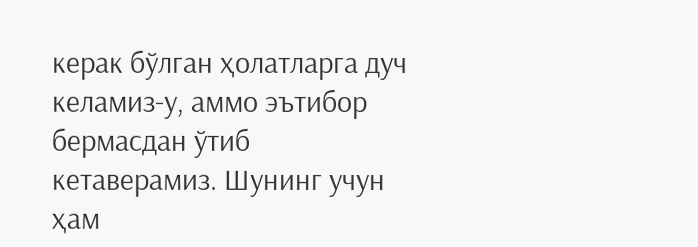керак бўлган ҳолатларга дуч келамиз-у, аммо эътибор бермасдан ўтиб кетаверамиз. Шунинг учун ҳам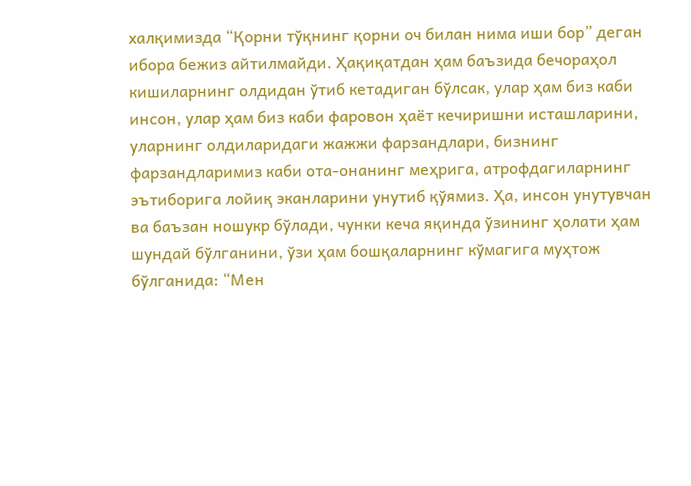халқимизда “Қорни тўқнинг қорни оч билан нима иши бор” деган ибора бежиз айтилмайди. Ҳақиқатдан ҳам баъзида бечораҳол кишиларнинг олдидан ўтиб кетадиган бўлсак, улар ҳам биз каби инсон, улар ҳам биз каби фаровон ҳаёт кечиришни исташларини, уларнинг олдиларидаги жажжи фарзандлари, бизнинг фарзандларимиз каби ота-онанинг меҳрига, атрофдагиларнинг эътиборига лойиқ эканларини унутиб қўямиз. Ҳа, инсон унутувчан ва баъзан ношукр бўлади, чунки кеча яқинда ўзининг ҳолати ҳам шундай бўлганини, ўзи ҳам бошқаларнинг кўмагига муҳтож бўлганида: “Мен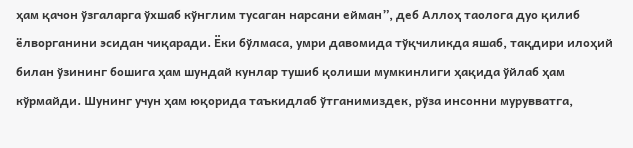ҳам қачон ўзгаларга ўхшаб кўнглим тусаган нарсани ейман”, деб Аллоҳ таолога дуо қилиб ёлворганини эсидан чиқаради. Ёки бўлмаса, умри давомида тўқчиликда яшаб, тақдири илоҳий билан ўзининг бошига ҳам шундай кунлар тушиб қолиши мумкинлиги ҳақида ўйлаб ҳам кўрмайди. Шунинг учун ҳам юқорида таъкидлаб ўтганимиздек, рўза инсонни мурувватга,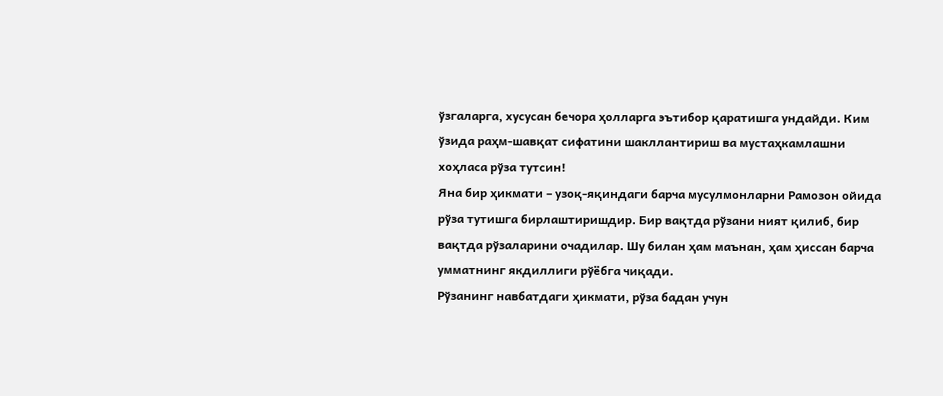ўзгаларга, хусусан бечора ҳолларга эътибор қаратишга ундайди. Ким ўзида раҳм-шавқат сифатини шакллантириш ва мустаҳкамлашни хоҳласа рўза тутсин!
Яна бир ҳикмати – узоқ-яқиндаги барча мусулмонларни Рамозон ойида рўза тутишга бирлаштиришдир. Бир вақтда рўзани ният қилиб, бир вақтда рўзаларини очадилар. Шу билан ҳам маънан, ҳам ҳиссан барча умматнинг якдиллиги рўёбга чиқади.
Рўзанинг навбатдаги ҳикмати, рўза бадан учун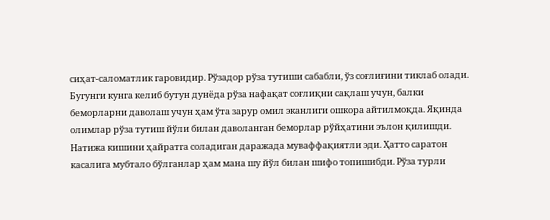сиҳат-саломатлик гаровидир. Рўзадор рўза тутиши сабабли, ўз соғлиғини тиклаб олади. Бугунги кунга келиб бутун дунёда рўза нафақат соғлиқни сақлаш учун, балки беморларни даволаш учун ҳам ўта зарур омил эканлиги ошкора айтилмоқда. Яқинда олимлар рўза тутиш йўли билан даволанган беморлар рўйҳатини эълон қилишди. Натижа кишини ҳайратга соладиган даражада муваффақиятли эди. Ҳатто саратон касалига мубтало бўлганлар ҳам мана шу йўл билан шифо топишибди. Рўза турли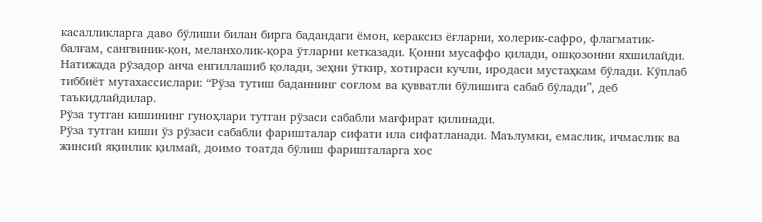касалликларга даво бўлиши билан бирга бадандаги ёмон, кераксиз ёғларни, холерик-сафро, флагматик-балғам, сангвиник-қон, меланхолик-қора ўтларни кетказади. Қонни мусаффо қилади, ошқозонни яхшилайди. Натижада рўзадор анча енгиллашиб қолади, зеҳни ўткир, хотираси кучли, иродаси мустаҳкам бўлади. Кўплаб тиббиёт мутахассислари: “Рўза тутиш баданнинг соғлом ва қувватли бўлишига сабаб бўлади”, деб таъкидлайдилар.
Рўза тутган кишининг гуноҳлари тутган рўзаси сабабли мағфират қилинади.
Рўза тутган киши ўз рўзаси сабабли фаришталар сифати ила сифатланади. Маълумки, емаслик, ичмаслик ва жинсий яқинлик қилмай, доимо тоатда бўлиш фаришталарга хос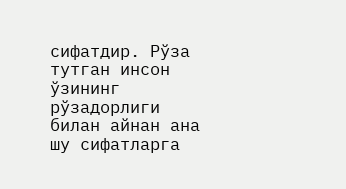сифатдир. Рўза тутган инсон ўзининг рўзадорлиги билан айнан ана шу сифатларга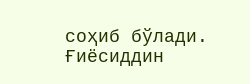соҳиб бўлади.
Ғиёсиддин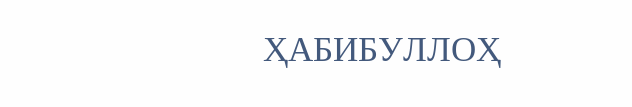ҲАБИБУЛЛОҲ